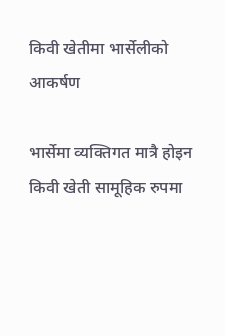किवी खेतीमा भार्सेलीको आकर्षण

भार्सेमा व्यक्तिगत मात्रै होइन किवी खेती सामूहिक रुपमा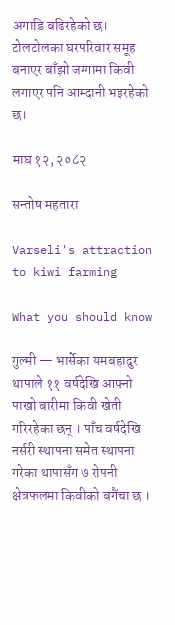अगाडि बढिरहेको छ। टोलटोलका घरपरिवार समूह बनाएर बाँझो जग्गामा किवी लगाएर पनि आम्दानी भइरहेको छ।

माघ १२, २०८२

सन्तोष महतारा

Varseli's attraction to kiwi farming

What you should know

गुल्मी — भार्सेका यमबहादुर थापाले ११ वर्षदेखि आफ्नो पाखो बारीमा किवी खेती गरिरहेका छन् । पाँच वर्षदेखि नर्सरी स्थापना समेत स्थापना गरेका थापासँग ७ रोपनी क्षेत्रफलमा किवीको बगैंचा छ ।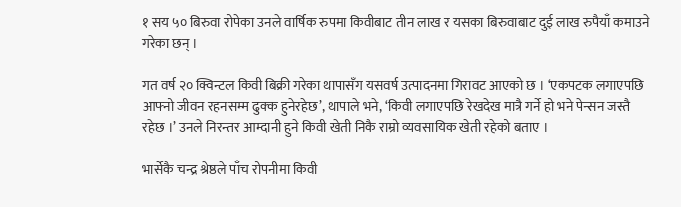१ सय ५० बिरुवा रोपेका उनले वार्षिक रुपमा किवीबाट तीन लाख र यसका बिरुवाबाट दुई लाख रुपैयाँ कमाउने गरेका छन् ।

गत वर्ष २० क्विन्टल किवी बिक्री गरेका थापासँग यसवर्ष उत्पादनमा गिरावट आएको छ । ‘एकपटक लगाएपछि आफ्नो जीवन रहनसम्म ढुक्क हुनेरहेछ’, थापाले भने, ‘किवी लगाएपछि रेखदेख मात्रै गर्ने हो भने पेन्सन जस्तै रहेछ ।’ उनले निरन्तर आम्दानी हुने किवी खेती निकै राम्रो व्यवसायिक खेती रहेको बताए ।

भार्सेकै चन्द्र श्रेष्ठले पाँच रोपनीमा किवी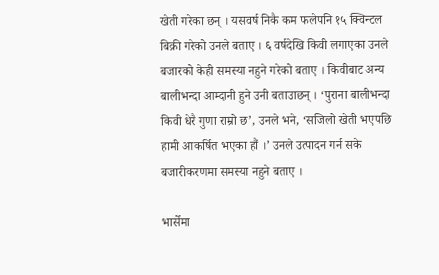खेती गरेका छन् । यसवर्ष निकै कम फलेपनि १५ क्विन्टल बिक्री गरेको उनले बताए । ६ वर्षदेखि किवी लगाएका उनले बजारको केही समस्या नहुने गरेको बताए । किवीबाट अन्य बालीभन्दा आम्दानी हुने उनी बताउाछन् । ‘पुराना बालीभन्दा किवी धेरै गुणा राम्रो छ’, उनले भने, ‘सजिलो खेती भएपछि हामी आकर्षित भएका हौं ।’ उनले उत्पादन गर्न सके बजारीकरणमा समस्या नहुने बताए ।

भार्सेमा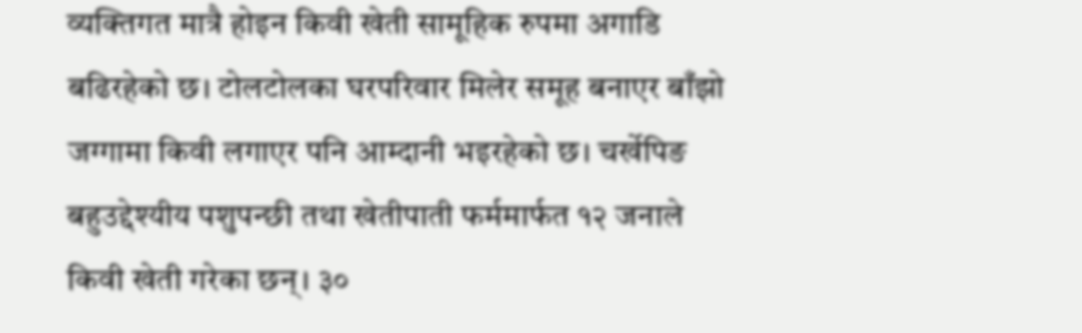व्यक्तिगत मात्रै होइन किवी खेती सामूहिक रुपमा अगाडि बढिरहेको छ। टोलटोलका घरपरिवार मिलेर समूह बनाएर बाँझो जग्गामा किवी लगाएर पनि आम्दानी भइरहेको छ। चर्खेपिङ बहुउद्देश्यीय पशुपन्छी तथा खेतीपाती फर्ममार्फत १२ जनाले किवी खेती गरेका छन्। ३०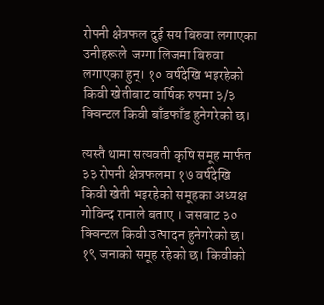रोपनी क्षेत्रफल दुई सय बिरुवा लगाएका उनीहरूले  जग्गा लिजमा बिरुवा लगाएका हुन्। १० वर्षदेखि भइरहेको किवी खेतीबाट वार्षिक रुपमा ३/३ क्विन्टल किवी बाँडफाँड हुनेगरेको छ।

त्यस्तै थामा सत्यवती कृषि समूह मार्फत ३३ रोपनी क्षेत्रफलमा १७ वर्षदेखि किवी खेती भइरहेको समूहका अध्यक्ष गोविन्द रानाले बताए । जसबाट ३० क्विन्टल किवी उत्पादन हुनेगरेको छ। १९ जनाको समूह रहेको छ। किवीको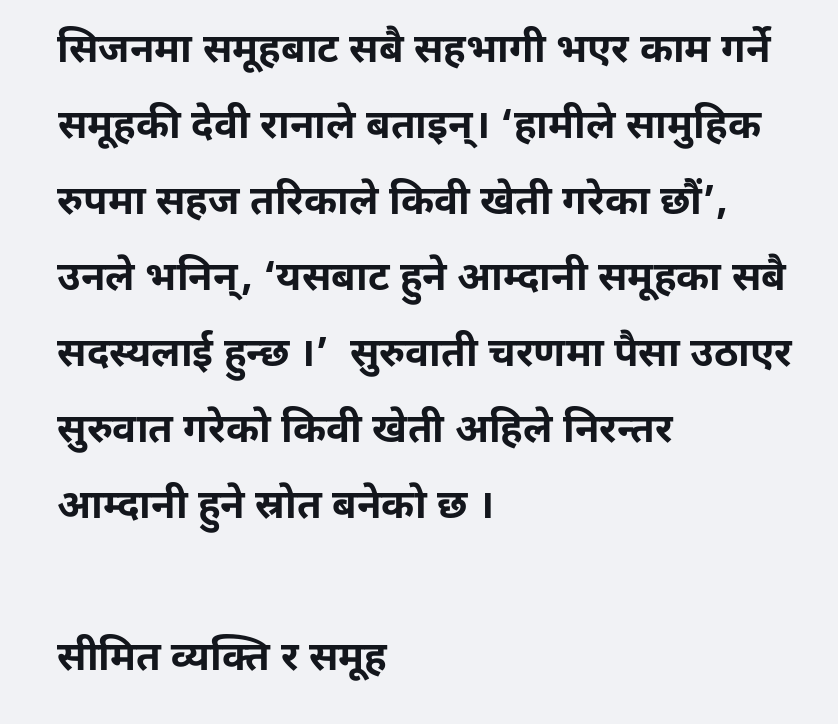सिजनमा समूहबाट सबै सहभागी भएर काम गर्ने समूहकी देवी रानाले बताइन्। ‘हामीले सामुहिक रुपमा सहज तरिकाले किवी खेती गरेका छौं’, उनले भनिन्, ‘यसबाट हुने आम्दानी समूहका सबै सदस्यलाई हुन्छ ।’  सुरुवाती चरणमा पैसा उठाएर सुरुवात गरेको किवी खेती अहिले निरन्तर आम्दानी हुने स्रोत बनेको छ ।

सीमित व्यक्ति र समूह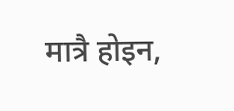मात्रै होइन,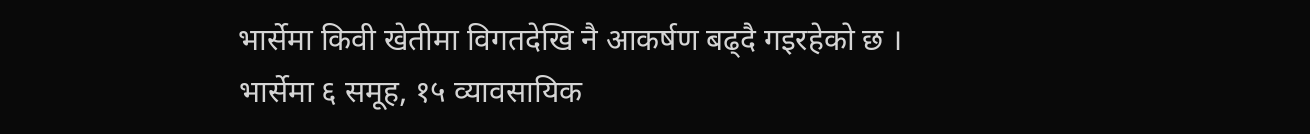भार्सेमा किवी खेतीमा विगतदेखि नै आकर्षण बढ्दै गइरहेको छ । भार्सेमा ६ समूह, १५ व्यावसायिक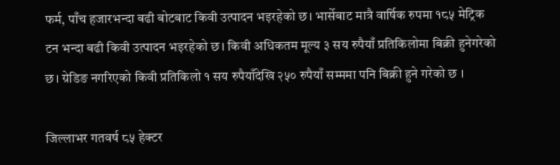फर्म, पाँच हजारभन्दा बढी बोटबाट किवी उत्पादन भइरहेको छ। भार्सेबाट मात्रै वार्षिक रुपमा १८५ मेट्रिक टन भन्दा बढी किवी उत्पादन भइरहेको छ। किवी अधिकतम मूल्य ३ सय रुपैयाँ प्रतिकिलोमा बिक्री हुनेगरेको छ। ग्रेडिङ नगरिएको किवी प्रतिकिलो १ सय रुपैयाँदेखि २५० रुपैयाँ सम्ममा पनि बिक्री हुने गरेको छ ।

जिल्लाभर गतवर्ष ८५ हेक्टर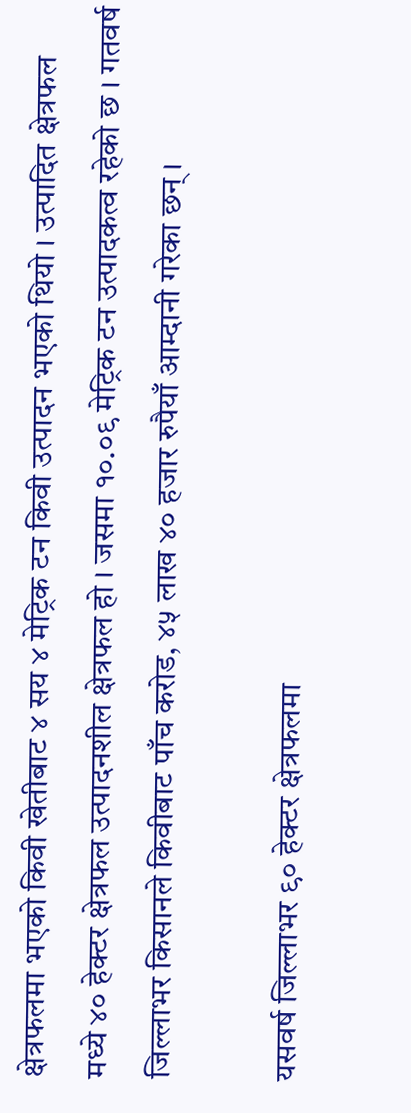क्षेत्रफलमा भएको किवी खेतीबाट ४ सय ४ मेट्रिक टन किवी उत्पादन भएको थियो । उत्पादित क्षेत्रफल मध्ये ४० हेक्टर क्षेत्रफल उत्पादनशील क्षेत्रफल हो । जसमा १०.०९ मेट्रिक टन उत्पादकत्व रहेको छ । गतवर्ष जिल्लाभर किसानले किवीबाट पाँच करोड, ४५ लाख ४० हजार रुपैयाँ आम्दानी गरेका छन् ।

यसवर्ष जिल्लाभर ९० हेक्टर क्षेत्रफलमा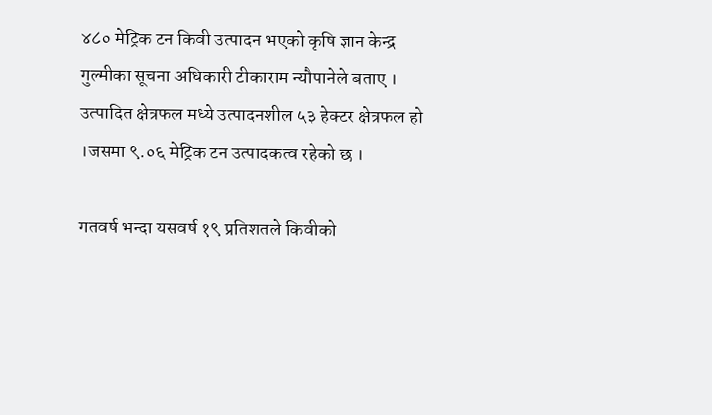४८० मेट्रिक टन किवी उत्पादन भएको कृषि ज्ञान केन्द्र गुल्मीका सूचना अधिकारी टीकाराम न्यौपानेले बताए । उत्पादित क्षेत्रफल मध्ये उत्पादनशील ५३ हेक्टर क्षेत्रफल हो ।जसमा ९.०६ मेट्रिक टन उत्पादकत्व रहेको छ ।

गतवर्ष भन्दा यसवर्ष १९ प्रतिशतले किवीको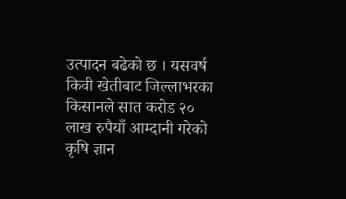उत्पादन बढेको छ । यसवर्ष किवी खेतीबाट जिल्लाभरका किसानले सात करोड २० लाख रुपैयाँ आम्दानी गरेको कृषि ज्ञान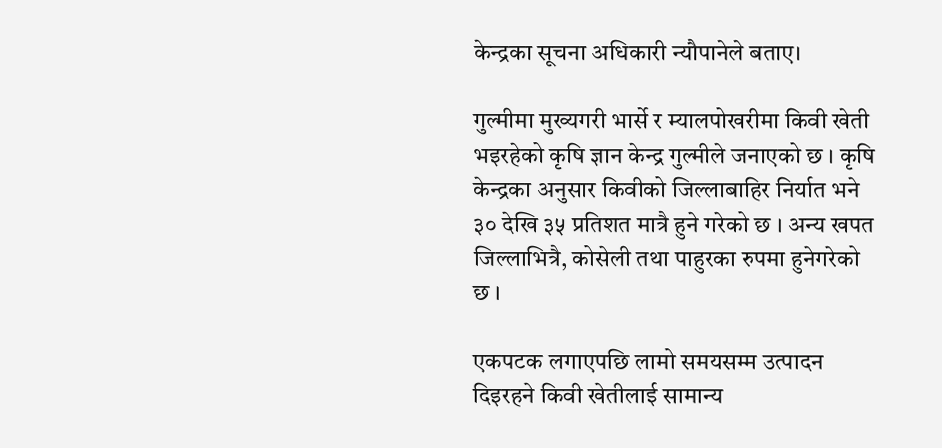केन्द्रका सूचना अधिकारी न्यौपानेले बताए।

गुल्मीमा मुख्यगरी भार्से र म्यालपोखरीमा किवी खेती भइरहेको कृषि ज्ञान केन्द्र गुल्मीले जनाएको छ । कृषि केन्द्रका अनुसार किवीको जिल्लाबाहिर निर्यात भने ३० देखि ३५ प्रतिशत मात्रै हुने गरेको छ । अन्य खपत जिल्लाभित्रै, कोसेली तथा पाहुरका रुपमा हुनेगरेको छ ।

एकपटक लगाएपछि लामो समयसम्म उत्पादन दिइरहने किवी खेतीलाई सामान्य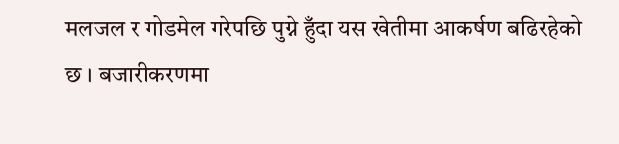मलजल र गोडमेल गरेपछि पुग्ने हुँदा यस खेतीमा आकर्षण बढिरहेको छ । बजारीकरणमा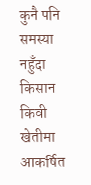कुनै पनि समस्या नहुँदा किसान किवी खेतीमा आकर्षित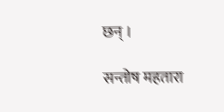छन् ।

सन्तोष महतारा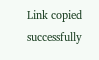Link copied successfully